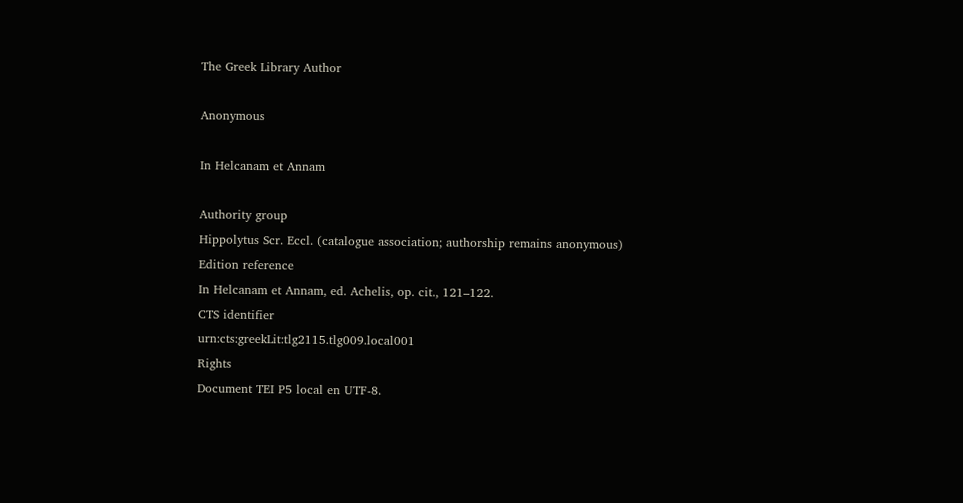The Greek Library Author

Anonymous

In Helcanam et Annam

Authority group
Hippolytus Scr. Eccl. (catalogue association; authorship remains anonymous)
Edition reference
In Helcanam et Annam, ed. Achelis, op. cit., 121–122.
CTS identifier
urn:cts:greekLit:tlg2115.tlg009.local001
Rights
Document TEI P5 local en UTF-8.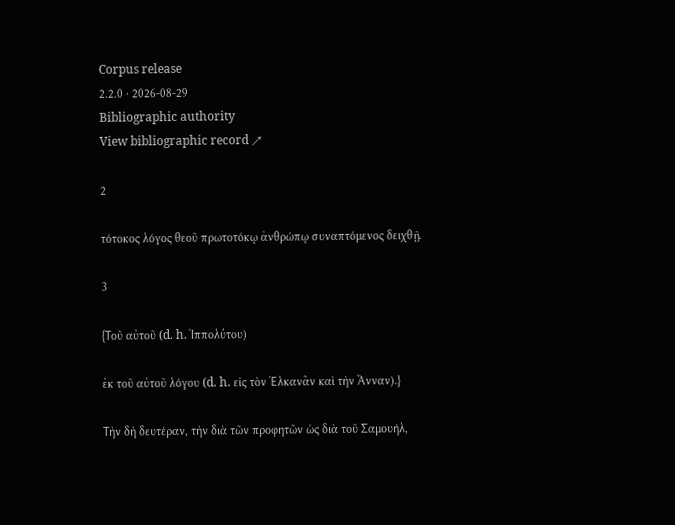Corpus release
2.2.0 · 2026-08-29
Bibliographic authority
View bibliographic record ↗

2

τότοκος λόγος θεοῦ πρωτοτόκῳ ἀνθρώπῳ συναπτόμενος δειχθῇ.

3

{Τοῦ αὐτοῦ (d. h. Ἱππολύτου)

ἐκ τοῦ αὐτοῦ λόγου (d. h. εἰς τὸν Ἐλκανᾶν καὶ τὴν Ἄνναν).}

Τὴν δὴ δευτέραν, τὴν διὰ τῶν προφητῶν ὡς διὰ τοῦ Σαμουήλ,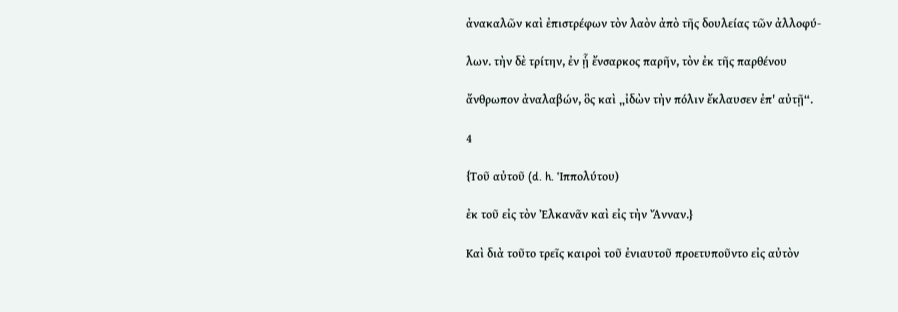ἀνακαλῶν καὶ ἐπιστρέφων τὸν λαὸν ἀπὸ τῆς δουλείας τῶν ἀλλοφύ-

λων. τὴν δὲ τρίτην, ἐν ᾗ ἔνσαρκος παρῆν, τὸν ἐκ τῆς παρθένου

ἄνθρωπον ἀναλαβών, ὃς καὶ „ἰδὼν τὴν πόλιν ἔκλαυσεν ἐπ' αὐτῇ“.

4

{Τοῦ αὐτοῦ (d. h. Ἱππολύτου)

ἐκ τοῦ εἰς τὸν Ἐλκανᾶν καὶ εἰς τὴν Ἄνναν.}

Καὶ διὰ τοῦτο τρεῖς καιροὶ τοῦ ἐνιαυτοῦ προετυποῦντο εἰς αὐτὸν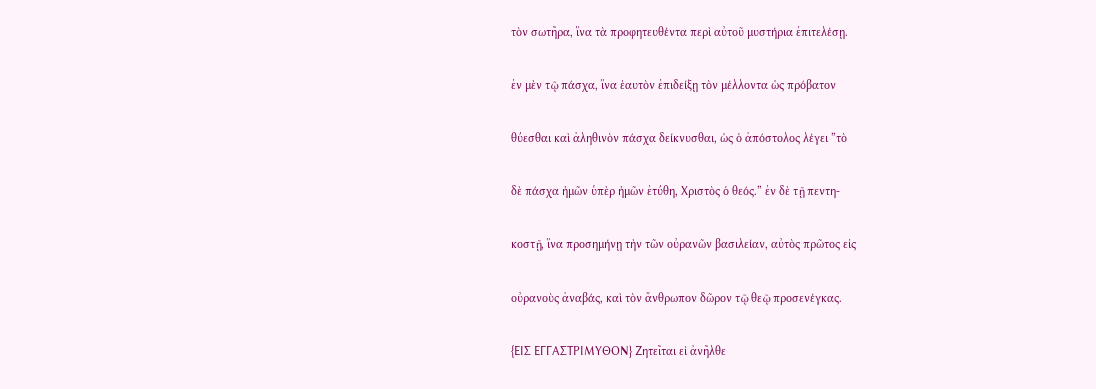τὸν σωτῆρα, ἵνα τὰ προφητευθέντα περὶ αὐτοῦ μυστήρια ἐπιτελέσῃ.

ἐν μὲν τῷ πάσχα, ἵνα ἑαυτὸν ἐπιδείξῃ τὸν μέλλοντα ὡς πρόβατον

θύεσθαι καὶ ἀληθινὸν πάσχα δείκνυσθαι, ὡς ὁ ἀπόστολος λέγει ”τὸ

δὲ πάσχα ἡμῶν ὑπὲρ ἡμῶν ἐτύθη, Χριστὸς ὁ θεός.” ἐν δὲ τῇ πεντη-

κοστῇ, ἵνα προσημήνῃ τὴν τῶν οὐρανῶν βασιλείαν, αὐτὸς πρῶτος εἰς

οὐρανοὺς ἀναβάς, καὶ τὸν ἄνθρωπον δῶρον τῷ θεῷ προσενέγκας.

{ΕΙΣ ΕΓΓΑΣΤΡΙΜΥΘΟΝ} Ζητεῖται εἰ ἀνῆλθε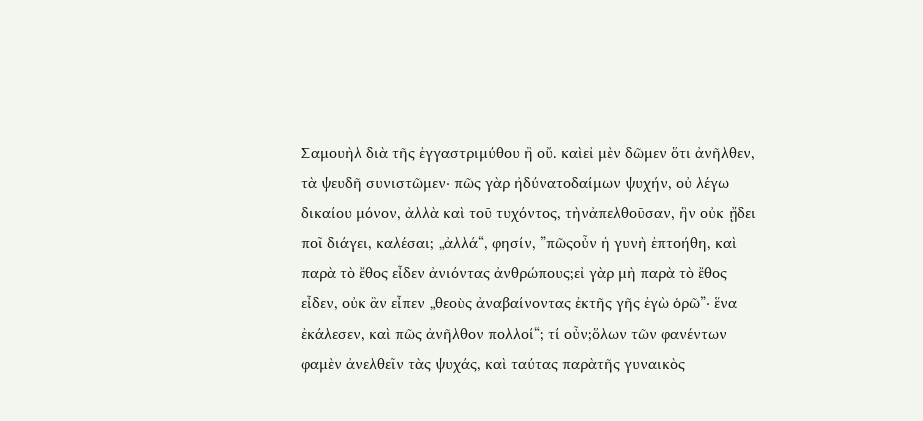Σαμουὴλ διὰ τῆς ἐγγαστριμύθου ἢ οὔ. καὶεἰ μὲν δῶμεν ὅτι ἀνῆλθεν, τὰ ψευδῆ συνιστῶμεν· πῶς γὰρ ἠδύνατοδαίμων ψυχήν, οὐ λέγω δικαίου μόνον, ἀλλὰ καὶ τοῦ τυχόντος, τὴνἀπελθοῦσαν, ἣν οὐκ ᾔδει ποῖ διάγει, καλέσαι; „ἀλλά“, φησίν, ”πῶςοὖν ἡ γυνὴ ἐπτοήθη, καὶ παρὰ τὸ ἔθος εἶδεν ἀνιόντας ἀνθρώπους;εἰ γὰρ μὴ παρὰ τὸ ἔθος εἶδεν, οὐκ ἂν εἶπεν „θεοὺς ἀναβαίνοντας ἐκτῆς γῆς ἐγὼ ὁρῶ”· ἕνα ἐκάλεσεν, καὶ πῶς ἀνῆλθον πολλοί“; τί οὖν;ὅλων τῶν φανέντων φαμὲν ἀνελθεῖν τὰς ψυχάς, καὶ ταύτας παρὰτῆς γυναικὸς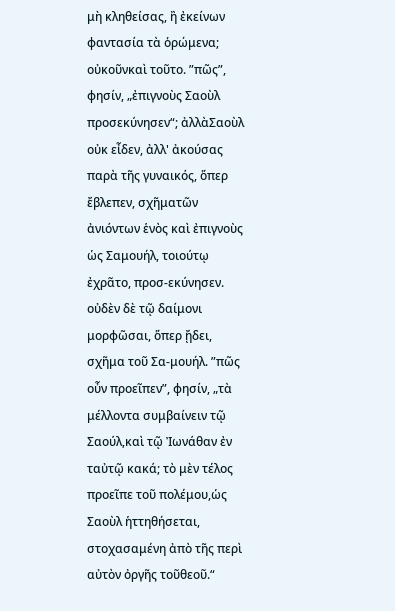μὴ κληθείσας, ἢ ἐκείνων φαντασία τὰ ὁρώμενα; οὐκοῦνκαὶ τοῦτο. ”πῶς”, φησίν, „ἐπιγνοὺς Σαοὺλ προσεκύνησεν“; ἀλλὰΣαοὺλ οὐκ εἶδεν, ἀλλ' ἀκούσας παρὰ τῆς γυναικός, ὅπερ ἔβλεπεν, σχῆματῶν ἀνιόντων ἑνὸς καὶ ἐπιγνοὺς ὡς Σαμουήλ, τοιούτῳ ἐχρᾶτο, προσ-εκύνησεν. οὐδὲν δὲ τῷ δαίμονι μορφῶσαι, ὅπερ ᾔδει, σχῆμα τοῦ Σα-μουήλ. ”πῶς οὖν προεῖπεν”, φησίν, „τὰ μέλλοντα συμβαίνειν τῷ Σαούλ,καὶ τῷ Ἰωνάθαν ἐν ταὐτῷ κακά; τὸ μὲν τέλος προεῖπε τοῦ πολέμου,ὡς Σαοὺλ ἡττηθήσεται, στοχασαμένη ἀπὸ τῆς περὶ αὐτὸν ὀργῆς τοῦθεοῦ.“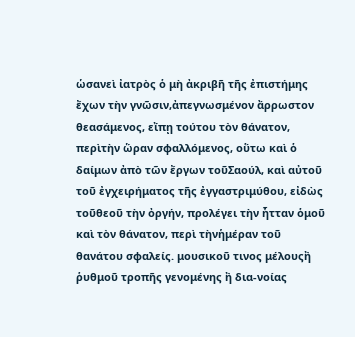ὡσανεὶ ἰατρὸς ὁ μὴ ἀκριβῆ τῆς ἐπιστήμης ἔχων τὴν γνῶσιν,ἀπεγνωσμένον ἄρρωστον θεασάμενος, εἴπῃ τούτου τὸν θάνατον, περὶτὴν ὥραν σφαλλόμενος, οὕτω καὶ ὁ δαίμων ἀπὸ τῶν ἔργων τοῦΣαούλ, καὶ αὐτοῦ τοῦ ἐγχειρήματος τῆς ἐγγαστριμύθου, εἰδὼς τοῦθεοῦ τὴν ὀργήν, προλέγει τὴν ἧτταν ὁμοῦ καὶ τὸν θάνατον, περὶ τὴνἡμέραν τοῦ θανάτου σφαλείς. μουσικοῦ τινος μέλουςἢ ῥυθμοῦ τροπῆς γενομένης ἢ δια-νοίας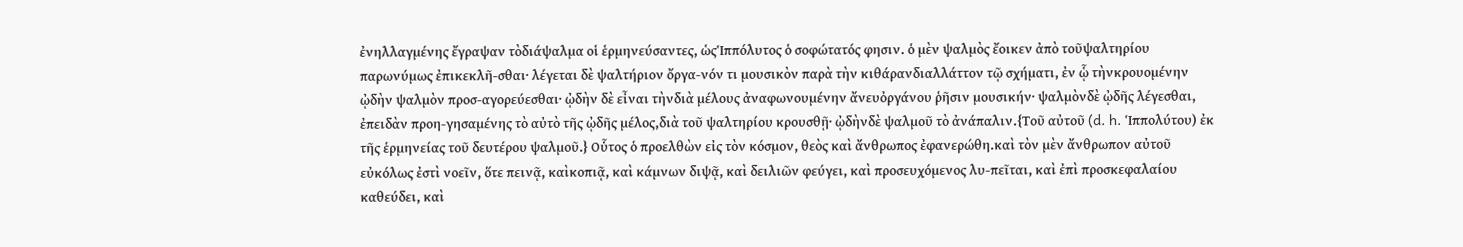ἐνηλλαγμένης ἔγραψαν τὸδιάψαλμα οἱ ἑρμηνεύσαντες, ὡςἹππόλυτος ὁ σοφώτατός φησιν. ὁ μὲν ψαλμὸς ἔοικεν ἀπὸ τοῦψαλτηρίου παρωνύμως ἐπικεκλῆ-σθαι· λέγεται δὲ ψαλτήριον ὄργα-νόν τι μουσικὸν παρὰ τὴν κιθάρανδιαλλάττον τῷ σχήματι, ἐν ᾧ τὴνκρουομένην ᾠδὴν ψαλμὸν προσ-αγορεύεσθαι· ᾠδὴν δὲ εἶναι τὴνδιὰ μέλους ἀναφωνουμένην ἄνευὀργάνου ῥῆσιν μουσικήν· ψαλμὸνδὲ ᾠδῆς λέγεσθαι, ἐπειδὰν προη-γησαμένης τὸ αὐτὸ τῆς ᾠδῆς μέλος,διὰ τοῦ ψαλτηρίου κρουσθῇ· ᾠδὴνδὲ ψαλμοῦ τὸ ἀνάπαλιν.{Τοῦ αὐτοῦ (d. h. Ἱππολύτου) ἐκ τῆς ἑρμηνείας τοῦ δευτέρου ψαλμοῦ.} Οὗτος ὁ προελθὼν εἰς τὸν κόσμον, θεὸς καὶ ἄνθρωπος ἐφανερώθη.καὶ τὸν μὲν ἄνθρωπον αὐτοῦ εὐκόλως ἐστὶ νοεῖν, ὅτε πεινᾷ, καὶκοπιᾷ, καὶ κάμνων διψᾷ, καὶ δειλιῶν φεύγει, καὶ προσευχόμενος λυ-πεῖται, καὶ ἐπὶ προσκεφαλαίου καθεύδει, καὶ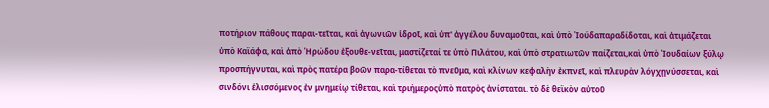ποτήριον πάθους παραι-τεῖται, καὶ ἀγωνιῶν ἱδροῖ, καὶ ὑπ' ἀγγέλου δυναμοῦται, καὶ ὑπὸ Ἰούδαπαραδίδοται, καὶ ἀτιμάζεται ὑπὸ Καϊάφα, καὶ ἀπὸ Ἡρώδου ἐξουθε-νεῖται, μαστίζεταί τε ὑπὸ Πιλάτου, καὶ ὑπὸ στρατιωτῶν παίζεται,καὶ ὑπὸ Ἰουδαίων ξύλῳ προσπήγνυται, καὶ πρὸς πατέρα βοῶν παρα-τίθεται τὸ πνεῦμα, καὶ κλίνων κεφαλὴν ἐκπνεῖ, καὶ πλευρὰν λόγχῃνύσσεται, καὶ σινδόνι ἑλισσόμενος ἐν μνημείῳ τίθεται, καὶ τριήμεροςὑπὸ πατρὸς ἀνίσταται. τὸ δὲ θεϊκὸν αὐτοῦ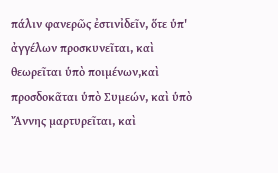πάλιν φανερῶς ἐστινἰδεῖν, ὅτε ὑπ' ἀγγέλων προσκυνεῖται, καὶ θεωρεῖται ὑπὸ ποιμένων,καὶ προσδοκᾶται ὑπὸ Συμεών, καὶ ὑπὸ Ἄννης μαρτυρεῖται, καὶ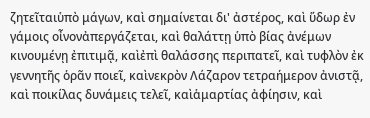ζητεῖταιὑπὸ μάγων, καὶ σημαίνεται δι' ἀστέρος, καὶ ὕδωρ ἐν γάμοις οἶνονἀπεργάζεται, καὶ θαλάττῃ ὑπὸ βίας ἀνέμων κινουμένῃ ἐπιτιμᾷ, καὶἐπὶ θαλάσσης περιπατεῖ, καὶ τυφλὸν ἐκ γεννητῆς ὁρᾶν ποιεῖ, καὶνεκρὸν Λάζαρον τετραήμερον ἀνιστᾷ, καὶ ποικίλας δυνάμεις τελεῖ, καὶἁμαρτίας ἀφίησιν, καὶ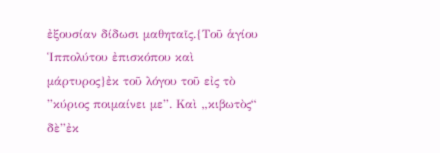ἐξουσίαν δίδωσι μαθηταῖς.{Τοῦ ἁγίου Ἱππολύτου ἐπισκόπου καὶ μάρτυρος}ἐκ τοῦ λόγου τοῦ εἰς τὸ ”κύριος ποιμαίνει με”. Καὶ „κιβωτὸς“ δὲ”ἐκ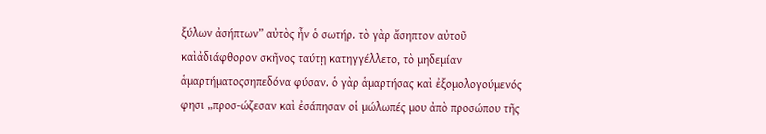ξύλων ἀσήπτων” αὐτὸς ἦν ὁ σωτήρ. τὸ γὰρ ἄσηπτον αὐτοῦ καὶἀδιάφθορον σκῆνος ταύτῃ κατηγγέλλετο, τὸ μηδεμίαν ἁμαρτήματοςσηπεδόνα φύσαν. ὁ γὰρ ἁμαρτήσας καὶ ἐξομολογούμενός φησι „προσ-ώζεσαν καὶ ἐσάπησαν οἱ μώλωπές μου ἀπὸ προσώπου τῆς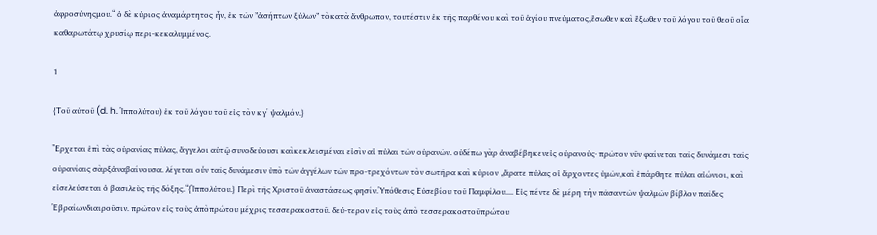ἀφροσύνηςμου.“ ὁ δὲ κύριος ἀναμάρτητος ἦν, ἐκ τῶν ”ἀσήπτων ξύλων” τὸκατὰ ἄνθρωπον, τουτέστιν ἐκ τῆς παρθένου καὶ τοῦ ἁγίου πνεύματος,ἔσωθεν καὶ ἔξωθεν τοῦ λόγου τοῦ θεοῦ οἷα καθαρωτάτῳ χρυσίῳ περι-κεκαλυμμένος.

1

{Τοῦ αὐτοῦ (d. h. Ἱππολύτου) ἐκ τοῦ λόγου τοῦ εἰς τὸν κγʹ ψαλμόν.}

Ἔρχεται ἐπὶ τὰς οὐρανίας πύλας, ἄγγελοι αὐτῷ συνοδεύουσι καὶκεκλεισμέναι εἰσὶν αἱ πύλαι τῶν οὐρανῶν. οὐδέπω γὰρ ἀναβέβηκενεἰς οὐρανούς· πρῶτον νῦν φαίνεται ταῖς δυνάμεσι ταῖς οὐρανίαις σὰρξἀναβαίνουσα. λέγεται οὖν ταῖς δυνάμεσιν ὑπὸ τῶν ἀγγέλων τῶν προ-τρεχόντων τὸν σωτῆρα καὶ κύριον „ἄρατε πύλας οἱ ἄρχοντες ὑμῶν,καὶ ἐπάρθητε πύλαι αἰώνιοι, καὶ εἰσελεύσεται ὁ βασιλεὺς τῆς δόξης.“{Ἱππολύτου.} Περὶ τῆς Χριστοῦ ἀναστάσεως φησίν.Ὑπόθεσις Εὐσεβίου τοῦ Παμφίλου.... Εἰς πέντε δὲ μέρη τὴν πᾶσαντῶν ψαλμῶν βίβλον παῖδες Ἑβραίωνδιαιροῦσιν. πρῶτον εἰς τοὺς ἀπὸπρώτου μέχρις τεσσερακοστοῦ. δεύ-τερον εἰς τοὺς ἀπὸ τεσσερακοστοῦπρώτου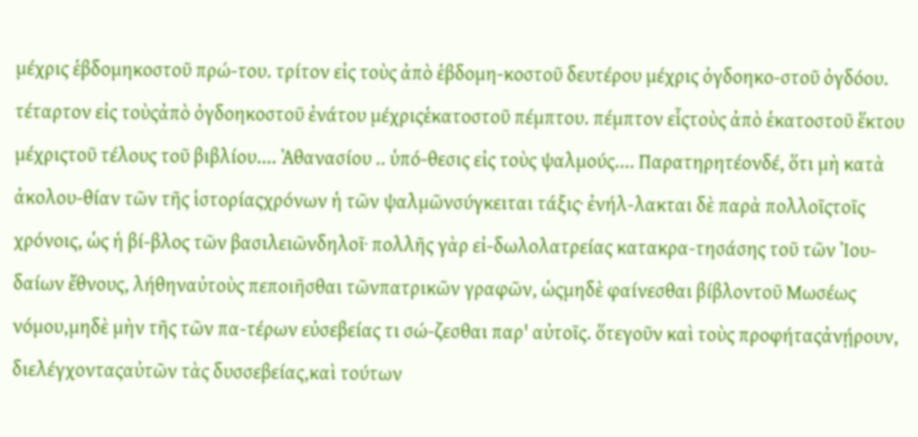μέχρις ἑβδομηκοστοῦ πρώ-του. τρίτον εἰς τοὺς ἀπὸ ἑβδομη-κοστοῦ δευτέρου μέχρις ὀγδοηκο-στοῦ ὀγδόου. τέταρτον εἰς τοὺςἀπὸ ὀγδοηκοστοῦ ἐνάτου μέχριςἑκατοστοῦ πέμπτου. πέμπτον εἷςτοὺς ἀπὸ ἑκατοστοῦ ἕκτου μέχριςτοῦ τέλους τοῦ βιβλίου.... Ἀθανασίου .. ὑπό-θεσις εἰς τοὺς ψαλμούς.... Παρατηρητέονδέ, ὅτι μὴ κατὰ ἀκολου-θίαν τῶν τῆς ἱστορίαςχρόνων ἡ τῶν ψαλμῶνσύγκειται τάξις· ἐνήλ-λακται δὲ παρὰ πολλοῖςτοῖς χρόνοις, ὡς ἡ βί-βλος τῶν βασιλειῶνδηλοῖ· πολλῆς γὰρ εἰ-δωλολατρείας κατακρα-τησάσης τοῦ τῶν Ἰου-δαίων ἔθνους, λήθηναὐτοὺς πεποιῆσθαι τῶνπατρικῶν γραφῶν, ὡςμηδὲ φαίνεσθαι βίβλοντοῦ Μωσέως νόμου,μηδὲ μὴν τῆς τῶν πα-τέρων εὐσεβείας τι σώ-ζεσθαι παρ' αὐτοῖς. ὅτεγοῦν καὶ τοὺς προφήταςἀνῄρουν, διελέγχονταςαὐτῶν τὰς δυσσεβείας,καὶ τούτων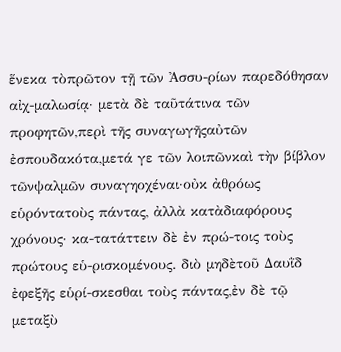ἕνεκα τὸπρῶτον τῇ τῶν Ἀσσυ-ρίων παρεδόθησαν αἰχ-μαλωσίᾳ· μετὰ δὲ ταῦτάτινα τῶν προφητῶν,περὶ τῆς συναγωγῆςαὐτῶν ἐσπουδακότα,μετά γε τῶν λοιπῶνκαὶ τὴν βίβλον τῶνψαλμῶν συναγηοχέναι·οὐκ ἀθρόως εὑρόντατοὺς πάντας, ἀλλὰ κατὰδιαφόρους χρόνους· κα-τατάττειν δὲ ἐν πρώ-τοις τοὺς πρώτους εὑ-ρισκομένους. διὸ μηδὲτοῦ Δαυῒδ ἐφεξῆς εὑρί-σκεσθαι τοὺς πάντας,ἐν δὲ τῷ μεταξὺ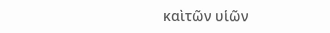καὶτῶν υἱῶν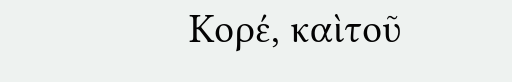Κορέ, καὶτοῦ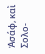Ἀσάφ, καὶ Σολο-